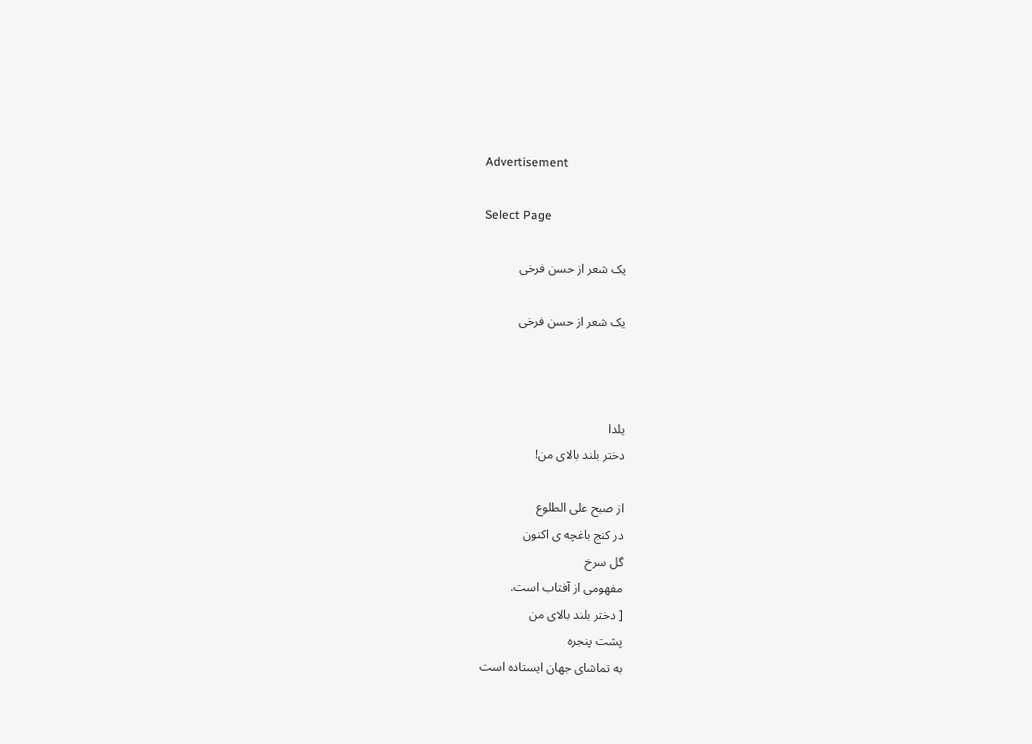Advertisement

Select Page

یک شعر از حسن فرخی

یک شعر از حسن فرخی



یلدا
دختر بلند بالای من!

از صبح علی الطلوع
در کنج باغچه ی اکنون
گل سرخ
مفهومی از آفتاب است.
[ دختر بلند بالای من
پشت‌ پنجره
به تماشای جهان ایستاده است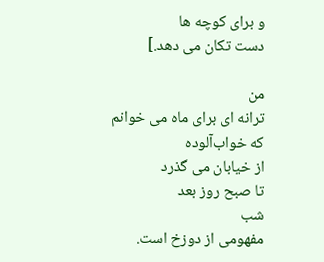و برای کوچه ها
دست تکان‌ می دهد.]

من
ترانه ای برای ماه می خوانم
که خواب‌آلوده
از خیابان می گذرد
تا صبح روز بعد
شب
مفهومی از دوزخ است.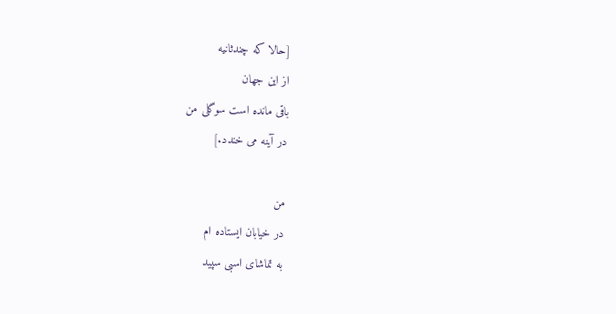[حالا که چندثانیه
از این جهان
باقی مانده است سوگلی من
در آینه می خندد.]

من
در خیابان ایستاده ام
به تماشای اسبی سپید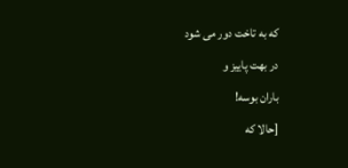که به تاخت دور می شود
در بهت پاییز و
باران بوسه!
[حالا که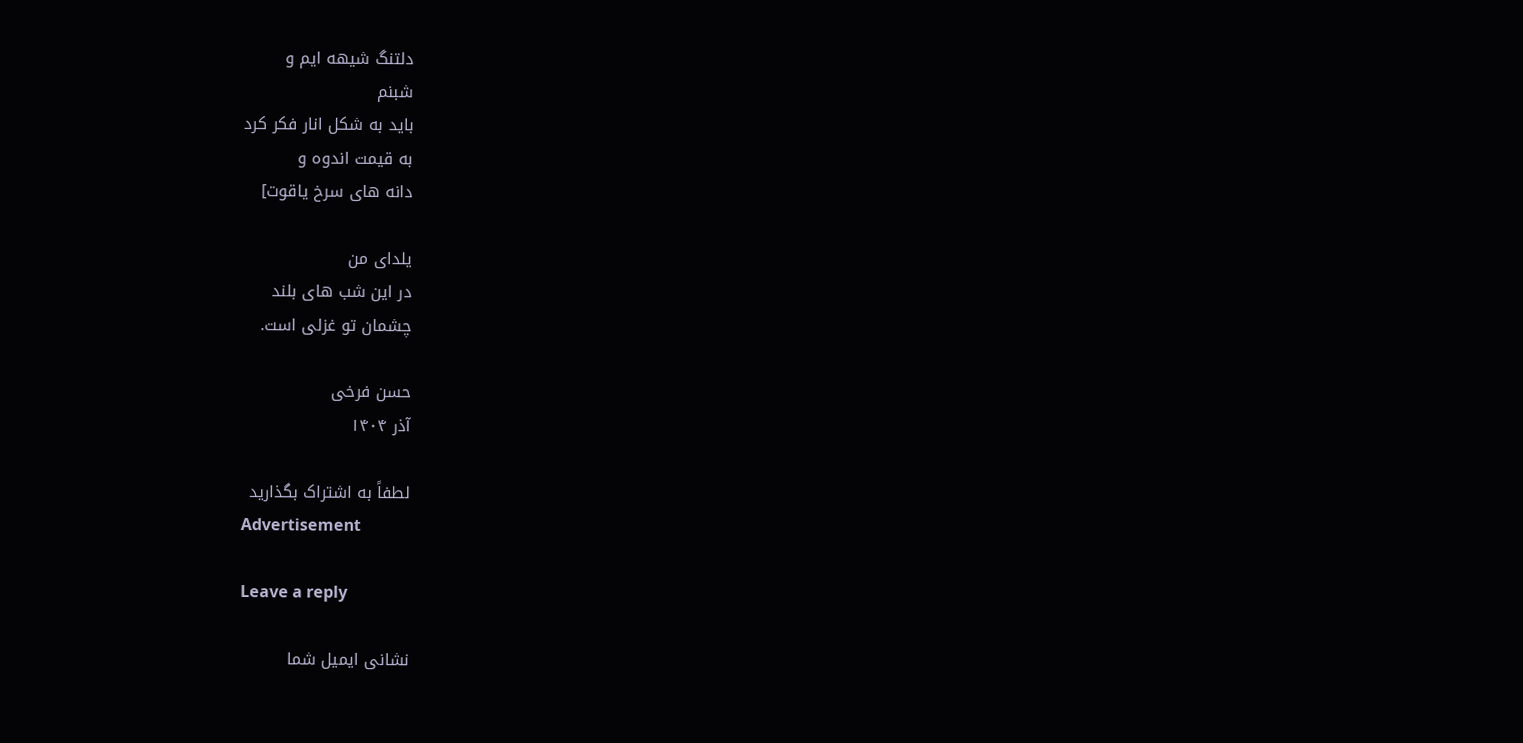دلتنگ شیهه ایم و
شبنم
باید به شکل انار فکر کرد
به قیمت اندوه و
دانه های سرخ یاقوت]

یلدای من
در این شب های بلند
چشمان تو غزلی است.

حسن فرخی
آذر ۱۴۰۴

لطفاً به اشتراک بگذارید
Advertisement

Leave a reply

نشانی ایمیل شما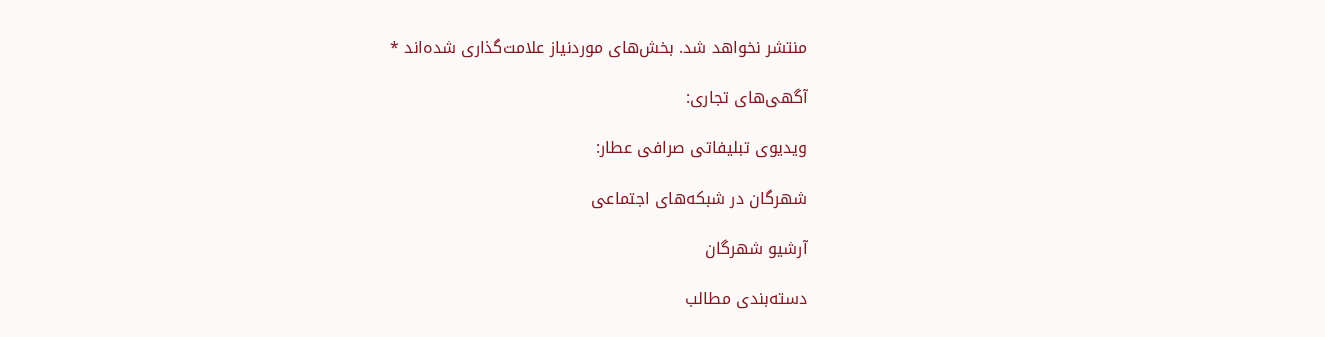منتشر نخواهد شد. بخش‌های موردنیاز علامت‌گذاری شده‌اند *

آگهی‌های تجاری:

ویدیوی تبلیفاتی صرافی عطار:

شهرگان در شبکه‌های اجتماعی

آرشیو شهرگان

دسته‌بندی مطالب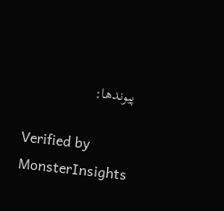پیوندها:

Verified by MonsterInsights